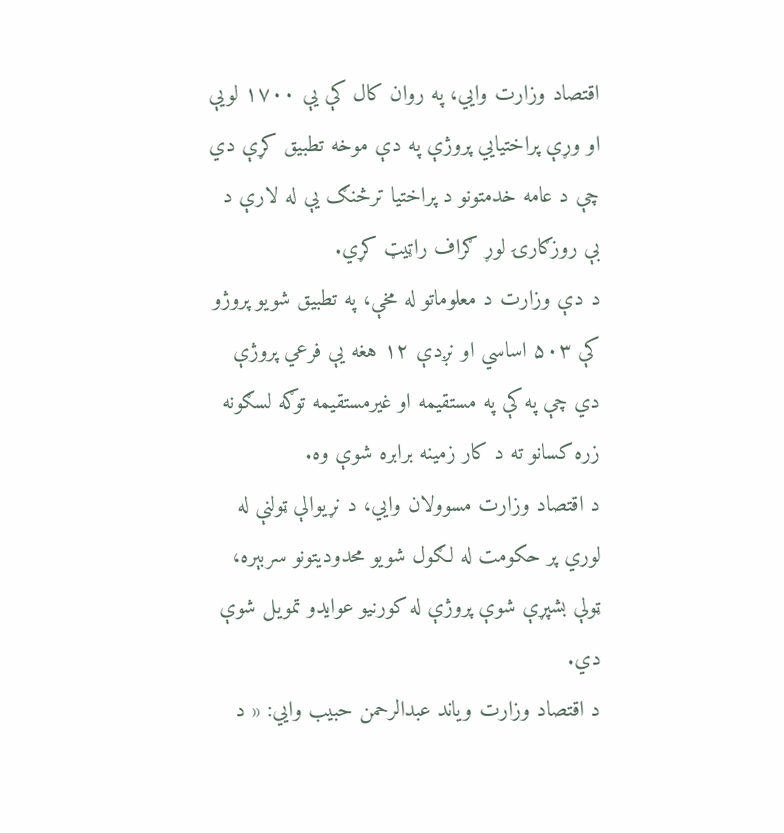اقتصاد وزارت وایي، په روان کال کې يې ۱۷۰۰ لويې او وړې پراختيايي پروژې په دې موخه تطبيق کړې دي چې د عامه خدمتونو د پراختيا ترڅنګ يې له لارې د بې روزګارۍ لوړ ګراف راټيټ کړي.
د دې وزارت د معلوماتو له مخې، په تطبيق شویو پروژو کې ۵۰۳ اساسي او نږدې ۱۲ هغه يې فرعي پروژې دي چې په کې په مستقيمه او غيرمستقيمه توګه لسګونه زره کسانو ته د کار زمينه برابره شوې وه.
د اقتصاد وزارت مسوولان وايي، د نړیوالې ټولنې له لوري پر حکومت له لګول شویو محدودیتونو سربېره، ټولې بشپړې شوې پروژې له کورنيو عوايدو تمويل شوې دي.
د اقتصاد وزارت ویاند عبدالرحمن حبیب وايي: « د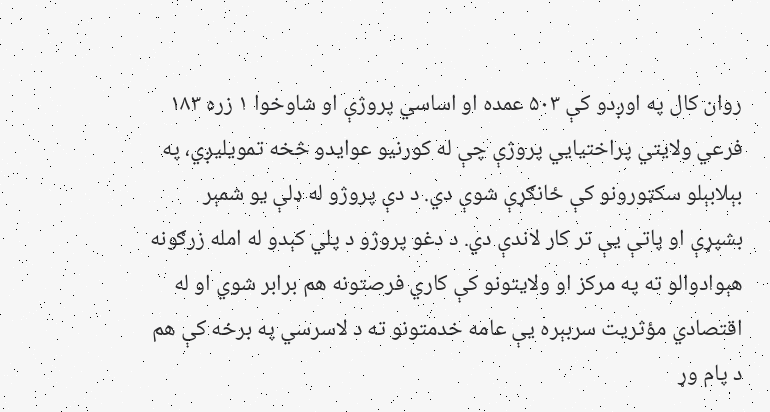روان کال په اوږدو کې ۵۰۳ عمده او اساسي پروژې او شاوخوا ۱ زره ۱۸۳ فرعي ولایتي پراختیايي پروژې چې له کورنیو عوایدو څخه تمویلیږي، په بېلابېلو سکټورونو کې ځانګړې شوې دي. د دې پروژو له ډلې یو شمېر بشپړې او پاتې یې تر کار لاندې دي. د دغو پروژو د پلي کېدو له امله زرګونه هېوادوالو ته په مرکز او ولایتونو کې کاري فرصتونه هم برابر شوي او له اقتصادي مؤثریت سربېره یې عامه خدمتونو ته د لاسرسي په برخه کې هم د پام وړ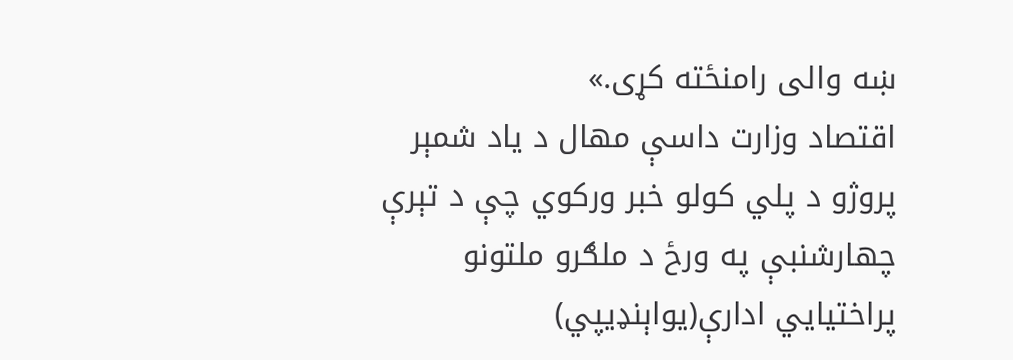ښه والی رامنځته کړی.»
اقتصاد وزارت داسې مهال د ياد شمېر پروژو د پلي کولو خبر ورکوي چې د تېرې چهارشنبې په ورځ د ملګرو ملتونو پراختيايي ادارې(یواېنډيپي)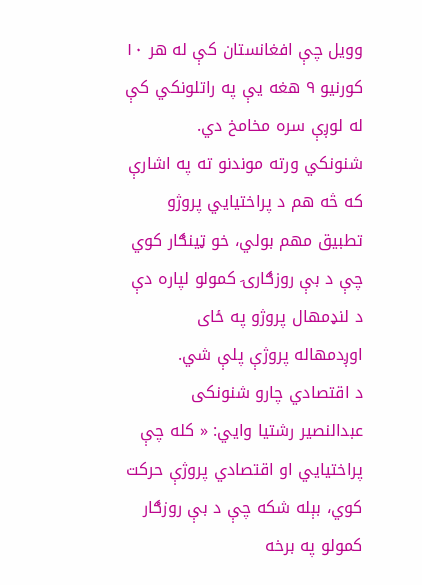وویل چې افغانستان کې له هر ۱۰ کورنیو ۹ هغه یې په راتلونکي کې له لوږې سره مخامخ دي.
شنونکي ورته موندنو ته په اشارې که څه هم د پراختيايي پروژو تطبيق مهم بولي، خو ټينګار کوي چې د بې روزګارۍ کمولو لپاره دې د لنډمهال پروژو په ځای اوږدمهاله پروژې پلې شي.
د اقتصادي چارو شنونکی عبدالنصیر رشتیا وايي: « کله چې پراختیايي او اقتصادي پروژې حرکت کوي، بېله شکه چې د بې روزګار کمولو په برخه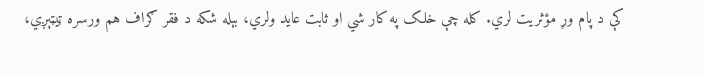کې د پام وړ مؤثریت لري. کله چې خلک په کار شي او ثابت عاید ولري، بېله شکه د فقر ګراف هم ورسره ټیټېږي،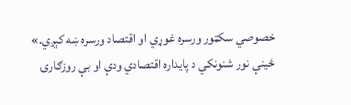خصوصي سکټور ورسره غوړي او اقتصاد ورسره ښه کېږي.»
ځینې نور شنونکي د پايداره اقتصادي ودې او بې روزګارۍ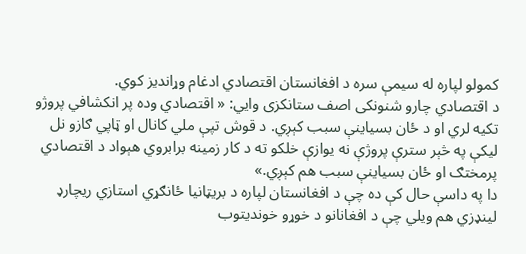کمولو لپاره له سيمې سره د افغانستان اقتصادي ادغام وړانديز کوي.
د اقتصادي چارو شنونکی اصف ستانکزی وايي: « اقتصادي وده پر انکشافي پروژو تکیه لري او د ځان بسیاینې سبب کېږي. د قوش تپې ملي کانال او ټاپي ګازو نل لیکې په څېر سترې پروژې نه یوازې خلکو ته د کار زمینه برابروي هېواد د اقتصادي پرمختګ او ځان بسیاینې سبب هم کېږي.»
دا په داسې حال کې ده چې د افغانستان لپاره د بریټانیا ځانګړي استازي ریچارډ لینډزي هم ویلي چې د افغانانو د خوړو خونديتوب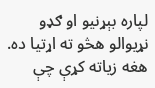لپاره بېړنيو او ګډو نړیوالو هڅو ته اړتيا ده. هغه زياته کړې چې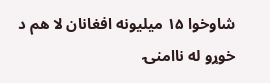شاوخوا ۱۵ میلیونه افغانان لا هم د خوړو له ناامنۍ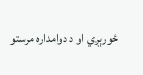ځورېږي او د دوامداره مرستو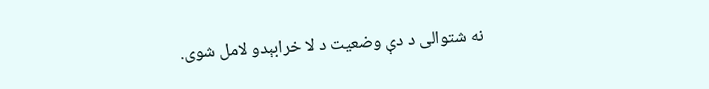نه شتوالی د دې وضعیت د لا خرابېدو لامل شوی.